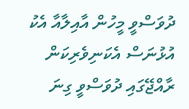ދުވަސްވީ މީހުން އާއިލާއާ އެކު އުޅުނަސް އެކަނިވެރިކަން
ރާއްޖޭގައި ދުވަސްވީ ގިނަ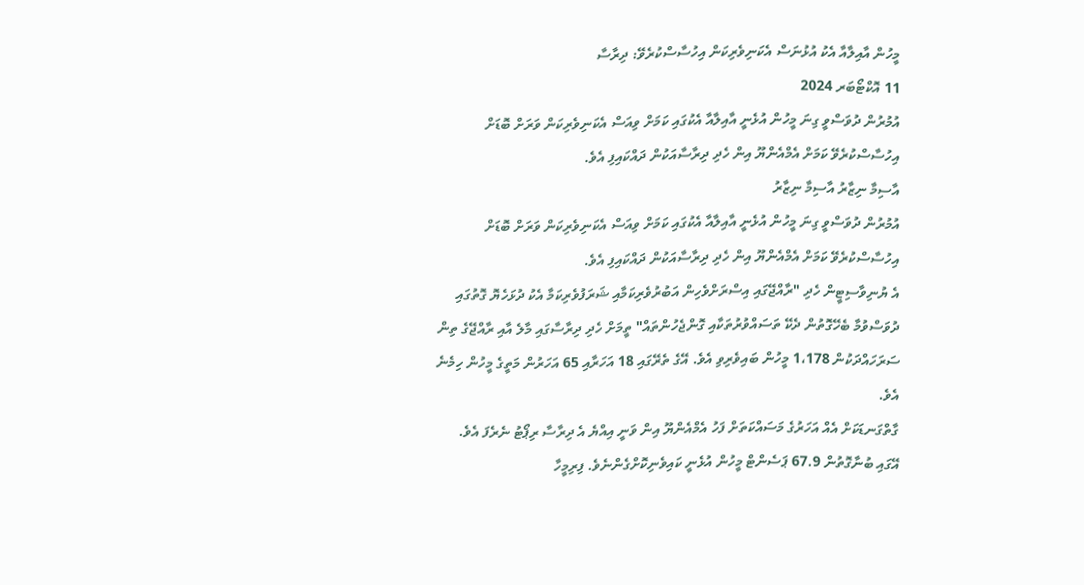މީހުން އާއިލާއާ އެކު އުޅުނަސް އެކަނިވެރިކަން އިހުސާސްކުރެވޭ: ދިރާސާ
11 އޮކްޓޯބަރ 2024
އުމުރުން ދުވަސްވީ ގިނަ މީހުން އުޅެނީ އާއިލާއާ އެކުގައި ކަމަށް ވިއަސް އެކަނިވެރިކަން ވަރަށް ބޮޑަށް އިހުސާސްކުރެވޭ ކަމަށް އެމްއެންޔޫ އިން ހެދި ދިރާސާއަކުން ދައްކައިފި އެވެ.
އާސިމާ ނިޒާރު އާސިމާ ނިޒާރު
އުމުރުން ދުވަސްވީ ގިނަ މީހުން އުޅެނީ އާއިލާއާ އެކުގައި ކަމަށް ވިއަސް އެކަނިވެރިކަން ވަރަށް ބޮޑަށް އިހުސާސްކުރެވޭ ކަމަށް އެމްއެންޔޫ އިން ހެދި ދިރާސާއަކުން ދައްކައިފި އެވެ.
އެ ޔުނިވާސިޓީން ހެދި "ރާއްޖޭގައި އިސްރަށްވެހިން އަބުރުވެރިކަމާއި ޝަރަފުވެރިކަމާ އެކު ދުޅަހެޔޮ ގޮތުގައި ދުވަސްވުމާ ބެހޭގޮތުން ދެކޭ ތަސައްވުރުތަކާއި ގޮންޖެހުންތައް" ތީމަށް ހެދި ދިރާސާގައި މާލެ އާއި ރާއްޖޭގެ ތިން ސަރަހައްދަކުން 1،178 މީހުން ބައިވެރިވި އެވެ. އޭގެ ތެރޭގައި 18 އަހަރާއި 65 އަހަރުން މަތީގެ މީހުން ހިމެނެ އެވެ.
ގާތްގަނޑަކަށް އެއް އަހަރުގެ މަސައްކަތަށް ފަހު އެމްއެންޔޫ އިން ވަނީ އިއްޔެ އެ ދިރާސާ ރިޕޯޓު ނެރެފަ އެވެ.
އޭގައި ބުނާގޮތުން 67.9 ޕަސެންޓް މީހުން އުޅެނީ ކައިވެނިކޮށްގެންނެވެ. ފިރިމީހާ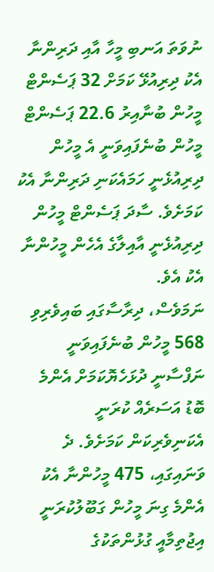ނުވަތަ އަނބި މީހާ އާއި ދަރިންނާ އެކު ދިރިއުޅޭ ކަމަށް 32 ޕަސެންޓް މީހުން ބުނާއިރު 22.6 ޕަސެންޓް މީހުން ބުނެފައިވަނީ އެ މީހުން ދިރިއުޅެނީ ހަމައެކަނި ދަރިންނާ އެކު ކަމަށެވެ. ސާދަ ޕަސެންޓް މީހުން ދިރިއުޅެނީ އާއިލާގެ އެހެން މީހުންނާ އެކު އެވެ.
ނަމަވެސް، ދިރާސާގައި ބައިވެރިވި 568 މީހުން ބުނެފައިވަނީ ނަފްސާނީ ދުޅަހެޔޮކަމަށް އެންމެ ބޮޑު އަސަރެއް ކުރަނީ އެކަނިވެރިކަން ކަމަށެވެ. ދެ ވަނައިގައި، 475 މީހުންނާ އެކު އެންމެ ގިނަ މީހުން ގަބޫލުކުރަނީ އިޖުތިމާއީ ގުޅުންތަކުގެ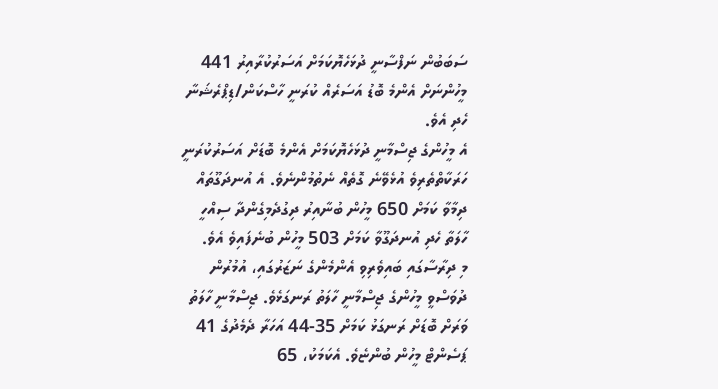ސަބަބުން ނަފްސާނީ ދުޅަހެޔޮކަމަށް އަސަރުކުރާއިރު 441 މީހުންނަށް އެންމެ ބޮޑު އަސަރެއް ކުރަނީ ހާސްކަން/ޑިޕްރެޝަނާ ހެދި އެވެ.
އެ މީހުންގެ ޖިސްމާނީ ދުޅަހެޔޮކަމަށް އެންމެ ބޮޑަށް އަސަރުކުރަނީ ހަރަކާތްތެރިވެ އުޅެވޭނެ ގޮތެއް ނެތުމުންނެވެ. އެ އުނދަގޫތައް ދިމާވާ ކަމަށް 650 މީހުން ބުނާއިރު ދިގުދެމިގެންދާ ސިއްހީ ހާލަތާ ހެދި އުނދަގޫވާ ކަމަށް 503 މީހުން ބުނެފައިވެ އެވެ.
މި ދިރާސާގައި ބައިވެރިވި އެންމެންގެ ނަޒަރުގައި، އުމުރުން ދުވަސްވީ މީހުންގެ ޖިސްމާނީ ހާލަތު ރަނގަޅެވެ. ޖިސްމާނީ ހާލަތު ވަރަށް ބޮޑަށް ރަނގަޅު ކަމަށް 35-44 އަހަރާ ދެމެދުގެ 41 ޕަސެންޓް މީހުން ބުންޏެވެ. އެކަމަކު، 65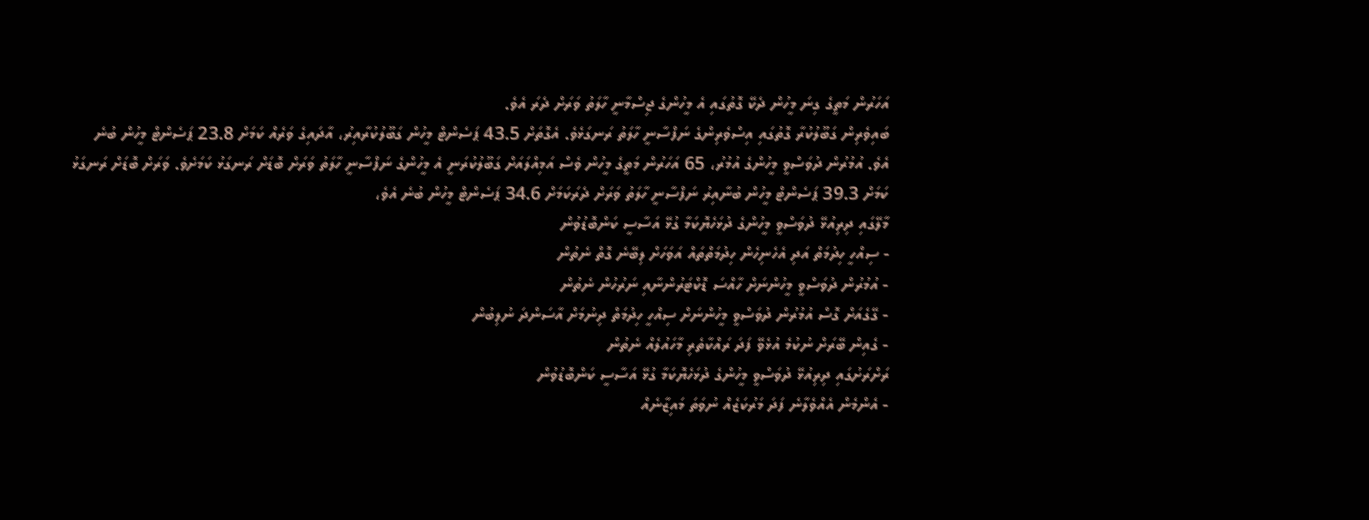އަހަރުން މަތީގެ ގިނަ މީހުން ދެކޭ ގޮތުގައި އެ މީހުންގެ ޖިސްމާނީ ހާލަތު ވަރަށް ދެރަ އެވެ.
ބައިވެރިން ގަބޫލުކުރާ ގޮތުގައި އިސްވެރިންގެ ނަފްސާނީ ހާލަތު ރަނގަޅެވެ. އެގޮތަށް 43.5 ޕަސެންޓް މީހުން ގަބޫލުކުރާއިރު، އާދައިގެ ވަރެއް ކަމަށް 23.8 ޕަސެންޓް މީހުން ބުނެ އެވެ. އުމުރުން ދުވަސްވީ މީހުންގެ އުމުރު، 65 އަހަރުން މަތީގެ މީހުން ވެސް އަމިއްލައަށް ގަބޫލުކުރަނީ އެ މީހުންގެ ނަފްސާނީ ހާލަތު ވަރަށް ބޮޑަށް ރަނގަޅު ކަމަށެވެ. ވަރަށް ބޮޑަށް ރަނގަޅު ކަމަށް 39.3 ޕަސެންޓް މީހުން ބުނާއިރު ނަފްސާނީ ހާލަތު ވަރަށް ދެރަކަމަށް 34.6 ޕަސެންޓް މީހުން ބުނެ އެވެ،
މާލޭގައި ދިރިއުޅޭ ދުވަސްވީ މީހުންގެ ދުޅަހެޔޮކަމާ ގުޅޭ އަސާސީ ކަންބޮޑުވުން
- ސިއްހީ ހިދުމަތް އަދި އެހެނިހެން ހިދުމަތްތައް އަވަހަށް ލިބޭނެ ގޮތް ނެތުން
- އުމުރުން ދުވަސްވީ މީހުންނަށް ހާއްސަ ޑޮކްޓަރުންނާއި ނަރުހުން ނެތުން
- ގޭގެއަށް ގޮސް އުމުރުން ދުވަސްވީ މީހުންނަށް ސިއްހީ ހިދުމަތް ދިނުމަށް އާސަންދަ ނުލިބުން
- ގެއިން ބޭރަށް ނުކުމެ އުޅެވޭ ފަދަ ރައްކާތެރި މާހައުލެއް ނެތުން
ރަށްރަށުގައި ދިރިއުޅޭ ދުވަސްވީ މީހުންގެ ދުޅަހެޔޮކަމާ ގުޅޭ އަސާސީ ކަންބޮޑުވުން
- އެންމެން އެއްވެލާނެ ފަދަ މަރުކަޒެއް ނުވަތަ މައިޒާނެއް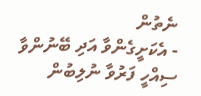ނެތުން
- އެކަށީގެންވާ އަދި ބޭނުންވާ ސިއްހީ ފަރުވާ ނުލިބުން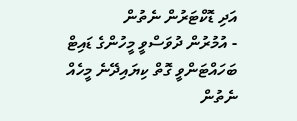އަދި ޑޮކްޓަރުން ނެތުން
- އުމުރުން ދުވަސްވީ މީހުންގެ ޑައިޓް ބަހައްޓަންވީ ގޮތް ކިޔައިދޭނެ މީހެއް ނެތުން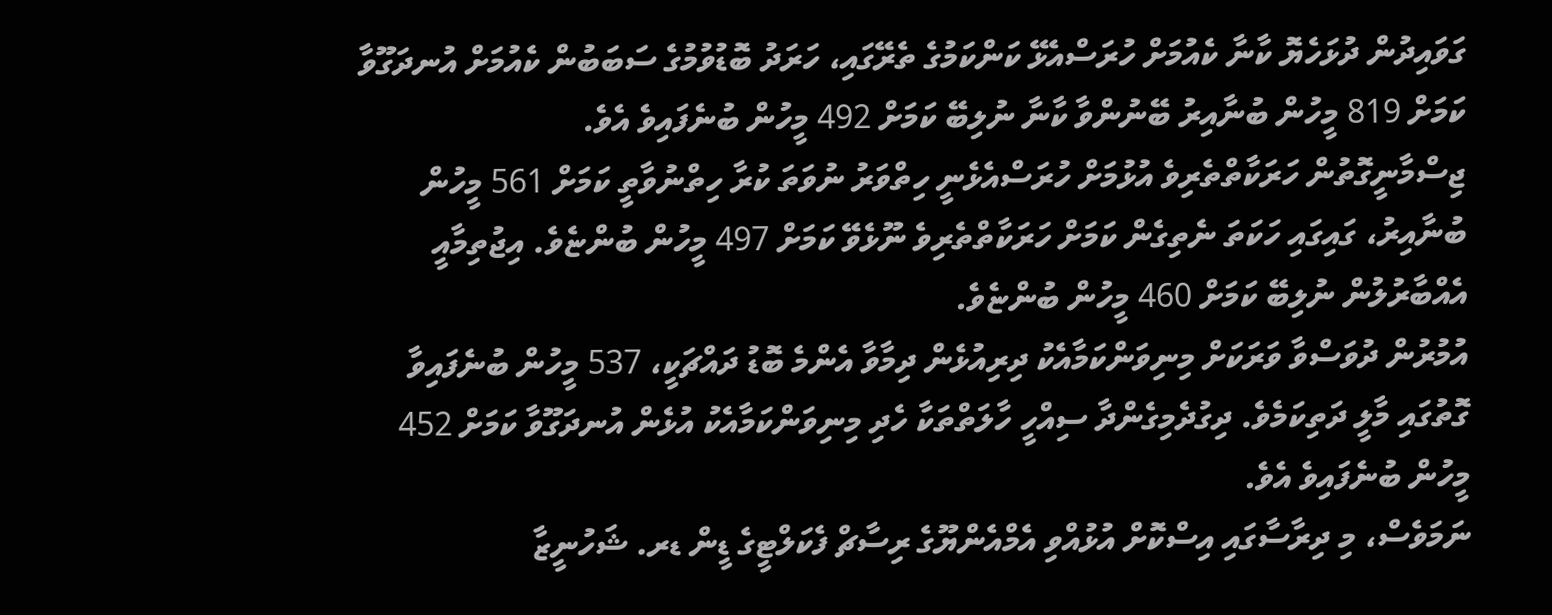ގަވައިދުން ދުޅަހެޔޮ ކާނާ ކެއުމަށް ހުރަސްއެޅޭ ކަންކަމުގެ ތެރޭގައި، ހަރަދު ބޮޑުވުމުގެ ސަބަބުން ކެއުމަށް އުނދަގޫވާ ކަމަށް 819 މީހުން ބުނާއިރު ބޭނުންވާ ކާނާ ނުލިބޭ ކަމަށް 492 މީހުން ބުނެފައިވެ އެވެ.
ޖިސްމާނީގޮތުން ހަރަކާތްތެރިވެ އުޅުމަށް ހުރަސްއެޅެނީ ހިތްވަރު ނުވަތަ ކުރާ ހިތްނުވާތީ ކަމަށް 561 މީހުން ބުނާއިރު، ގައިގައި ހަކަތަ ނެތިގެން ކަމަށް ހަރަކާތްތެރިވެ ނޫޅެވޭ ކަމަށް 497 މީހުން ބުންޏެވެ. އިޖުތިމާއީ އެއްބާރުލުން ނުލިބޭ ކަމަށް 460 މީހުން ބުންޏެވެ.
އުމުރުން ދުވަސްވާ ވަރަކަށް މިނިވަންކަމާއެކު ދިރިއުޅެން ދިމާވާ އެންމެ ބޮޑު ދައްޗަކީ، 537 މީހުން ބުނެފައިވާ ގޮތުގައި މާލީ ދަތިކަމެވެ. ދިގުދެމިގެންދާ ސިއްހީ ހާލަތްތަކާ ހެދި މިނިވަންކަމާއެކު އުޅެން އުނދަގޫވާ ކަމަށް 452 މީހުން ބުނެފައިވެ އެވެ.
ނަމަވެސް، މި ދިރާސާގައި އިސްކޮށް އުޅުއްވި އެމްއެންޔޫގެ ރިސާޗް ފެކަލްޓީގެ ޑީން ޑރ. ޝަހުނީޒާ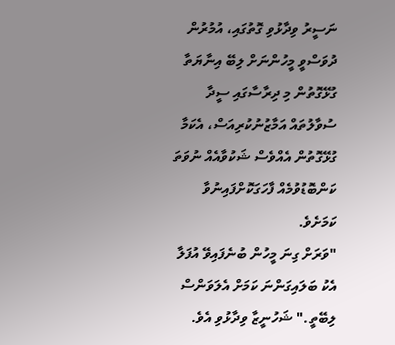ނަސީރު ވިދާޅުވި ގޮތުގައި، އުމުރުން ދުވަސްވީ މީހުންނަށް ލިބޭ އިނާޔަތާ ގުޅޭގޮތުން މި ދިރާސާގައި ސީދާ ސުވާލުތައް އަމާޒުނުކުރިއަސް، އެކަމާ ގުޅޭގޮތުން އެއްވެސް ޝަކުވާއެއް ނުވަތަ ކަންބޮޑުވުމެއް ފާހަގަކޮށްފައިނުވާ ކަމަށެވެ.
"ވަރަށް ގިނަ މީހުން ބުނެފައިވޭ އުފަލާ އެކު ބަލައިގަންނަ ކަމަށް އެލަވަންސް ލިބޭތީ." ޝަހުނީޒާ ވިދާޅުވި އެވެ.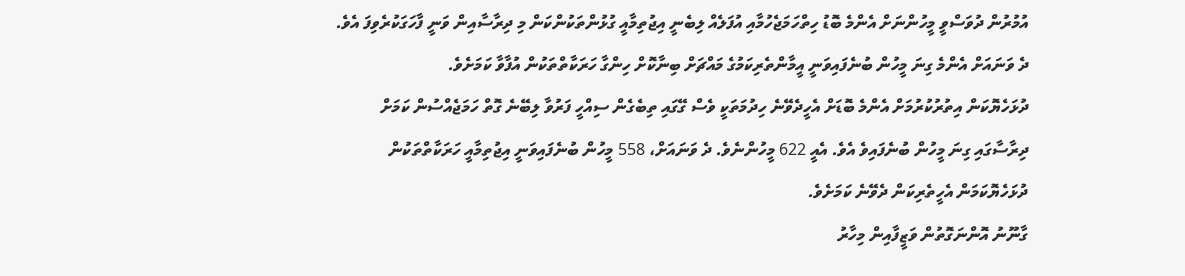އުމުރުން ދުވަސްވީ މީހުންނަށް އެންމެ ބޮޑު ހިތްހަމަޖެހުމާއި އުފަލެއް ލިބެނީ އިޖުތިމާއީ ގުޅުންތަކުންކަން މި ދިރާސާއިން ވަނީ ފާހަގަކުރެވިފަ އެވެ. ދެ ވަނައަށް އެންމެ ގިނަ މީހުން ބުނެފައިވަނީ އީމާންތެރިކަމުގެ މައްޗަށް ބިނާކޮށް ހިންގާ ހަރަކާތްތަކުން އުފާވާ ކަމަށެވެ.
ދުޅަހެޔޮކަން އިތުރުކުރުމަށް އެންމެ ބޮޑަށް އެހީދެވޭނެ ހިދުމަތަކީ ވެސް ގޭގައި ތިބެގެން ސިއްހީ ފަރުވާ ލިބޭނެ ގޮތް ހަމަޖެއްސުން ކަމަށް ދިރާސާގައި ގިނަ މީހުން ބުނެފައިވެ އެވެ. އެއީ 622 މީހުންނެވެ. ދެ ވަނައަށް، 558 މީހުން ބުނެފައިވަނީ އިޖުތިމާއީ ހަރަކާތްތަކުން ދުޅަހެޔޮކަމަން އެހީތެރިކަން ދެވޭނެ ކަމަށެވެ.
ގާނޫނު އޮންނަގޮތުން ވަޒީފާއިން މިހާރު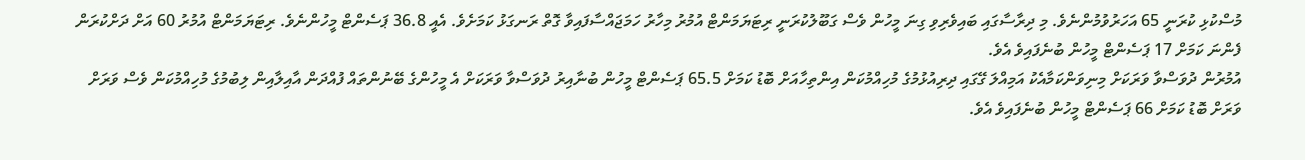މުސްކުޅި ކުރަނީ 65 އަހަރުވުމުންނެވެ. މި ދިރާސާގައި ބައިވެރިވި ގިނަ މީހުން ވެސް ގަބޫލުކުރަނީ ރިޓަޔަމަންޓް އުމުރު މިހާރު ހަމަޖައްސާފައިވާ ގޮތް ރަނގަޅު ކަމަށެވެ. އެއީ 36.8 ޕަސެންޓް މީހުންނެވެ. ރިޓަޔަމަންޓް އުމުރު 60 އަށް ދަށްކުރަން ފެންނަ ކަމަށް 17 ޕަސެންޓް މީހުން ބުނެފައިވެ އެވެ.
އުމުރުން ދުވަސްވާ ވަރަކަށް މިނިވަންކަމާއެކު އަމިއްލަ ގޭގައި ދިރިއުޅުމުގެ މުހިއްމުކަން އިންތިހާއަށް ބޮޑު ކަމަށް 65.5 ޕަސެންޓް މީހުން ބުނާއިރު ދުވަސްވާ ވަރަކަށް އެ މީހުންގެ ބޭނުންތައް ފުއްދަން އާއިލާއިން ލިބުމުގެ މުހިއްމުކަން ވެސް ވަރަށް ވަރަށް ބޮޑު ކަމަށް 66 ޕަސެންޓް މީހުން ބުނެފައިވެ އެވެ.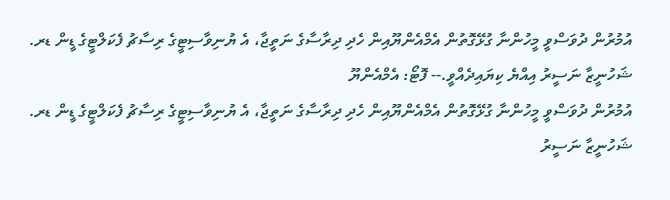އުމުރުން ދުވަސްވީ މީހުންނާ ގުޅޭގޮތުން އެމްއެންޔޫއިން ހެދި ދިރާސާގެ ނަތީޖާ، އެ ޔުނިވާސިޓީގެ ރިސާޗު ފެކަލްޓީގެ ޑީން ޑރ. ޝަހުނީޒާ ނަސީރު އިއްޔެ ކިޔައިދެއްވީ.-- ފޮޓޯ: އެމްއެންޔޫ
އުމުރުން ދުވަސްވީ މީހުންނާ ގުޅޭގޮތުން އެމްއެންޔޫއިން ހެދި ދިރާސާގެ ނަތީޖާ، އެ ޔުނިވާސިޓީގެ ރިސާޗު ފެކަލްޓީގެ ޑީން ޑރ. ޝަހުނީޒާ ނަސީރު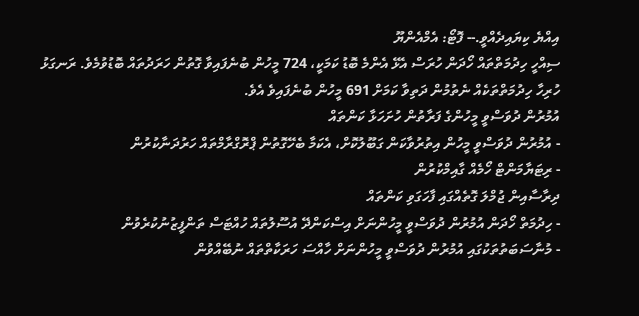އިއްޔެ ކިޔައިދެއްވީ.-- ފޮޓޯ: އެމްއެންޔޫ
ސިއްހީ ހިދުމަތްތައް ހޯދަން ހުރަސް އެޅޭ އެންމެ ބޮޑު ކަމަކީ، 724 މީހުން ބުނެފައިވާ ގޮތުން ހަރަދުތައް ބޮޑުވުމެވެ. ރަނގަޅު ހުރިހާ ހިދުމަތްތަކެއް ނެތުމުން ދަތިވާ ކަމަށް 691 މީހުން ބުނެފައިވެ އެވެ.
އުމުރުން ދުވަސްވީ މީހުންގެ ފަރާތުން ހުށަހަޅާ ކަންތައް
- އުމުރުން ދުވަސްވީ މީހުން އިތުރުވާކަން ގަބޫލުކޮށް، އެކަމާ ބެހޭގޮތުން ޕްރޮގްރާމްތައް ހަރުދަނާކުރުން
- ރިޓަޔާމަންޓް ހޯމެއް ގާއިމްކުރުން
ދިރާސާއިން ޖުމްލަ ގޮތެއްގައި ފާހަގަވި ކަންތައް
- ހިދުމަތް ހޯދަން އުމުރުން ދުވަސްވީ މީހުންނަށް އިސްކަންދޭ އުސޫލުތައް ހުއްޓަސް ތަންފީޒުނުކުރެވުން
- މުނާސަބަތުތަކުގައި އުމުރުން ދުވަސްވީ މީހުންނަށް ހާއްސަ ހަރަކާތްތައް ނުބޭއްވުން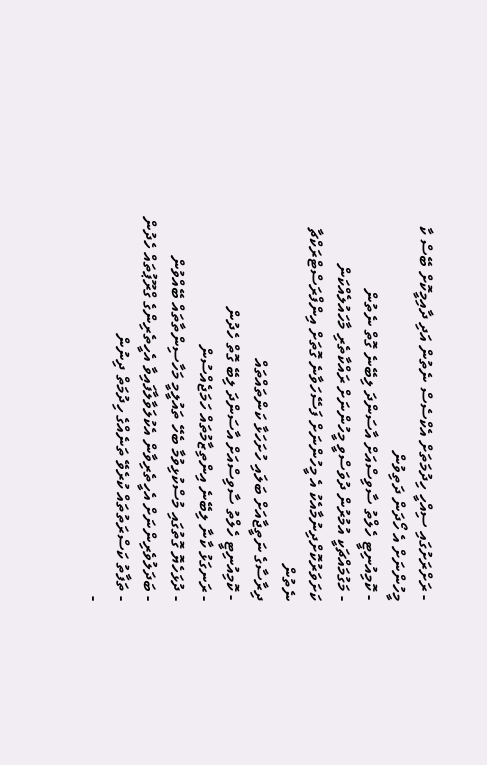- ރަށްރަށުގައި ސިއްހީ ހިދުމަތަށް އެކްސެސް ނެތުން އަދި ދާއިމީކޮށް ބޭސް ކާ މީހުންނަށް އެ ހޯދަން ދަތިވުން
- ކޮމިއުނިޓީ ހެލްތު ސާވިސްއަށް އާސަންދަ ލިބޭނެ ގޮތް ނެތުން
- މަގުމައްޗަކީ އުމުރުން ދުވަސްވީ މީހުންނަށް ރައްކާތެރި މާހައުލެއްކަން ކަށަވަރުކޮށްދިނުމާއެކު އެ މީހުންނަށް ފަސޭހަވާނެ ގޮތަށް އިންފްރަސްޓްރަކްޗާ ނެތުން
ދިރާސާގެ ނަތީޖާއަށް ބަލައި ހުށަހަޅާ ކަންތައްތައް
- ކޮމިއުނިޓީ ހެލްތު ސާވިސްއަށް އާސަންދަ ލިބޭ ގޮތް ހެދުން
- ރަނގަޅު ކާނާ ލިބޭނެ އިންތިޒާމުތައް ހަމަޖެއްސުން
- ދުޅަހެޔޮ ގޮތުގައި މުސްކުޅިވުމާ ބެހޭ ތައުލީމީ މަހާސިންތާތައް ބޭއްވުން
- ބަދަލުވެރިންނަށް އެހީތެރިވާން އެކުލަވާލާފައިވާ އެހީތެރިންގެ ގްރޫޕުތައް ހެދުން
- ތަފާތު ކަސްރަތުތައް ކުރެވޭ ތަނެއްގެ ހިދުމަތް ދިނުން
-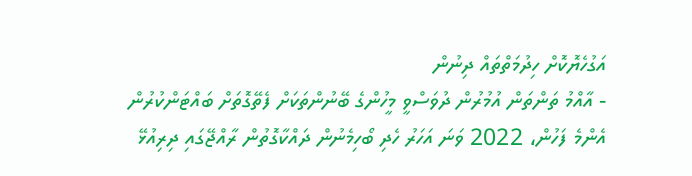އަގުހެޔޮކޮށް ހިދުމަތްތައް ދިނުން
- އާއްމު ތަންތަން އުމުރުން ދުވަސްވީ މީހުންގެ ބޭނުންތަކަށް ފެތޭގޮތަށް ބައްޓަންކުރުން
އެންމެ ފަހުން، 2022 ވަނަ އަހަރު ހެދި ބޯހިމެނުން ދައްކާގޮތުން ރާއްޖޭގައި ދިރިއުޅޭ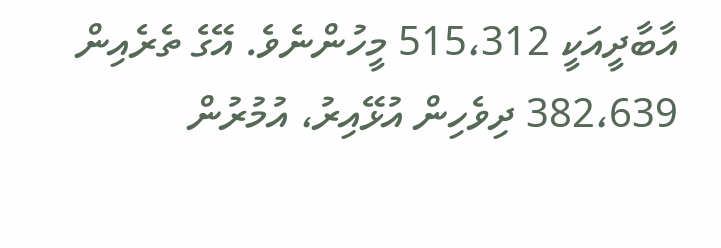އާބާދީއަކީ 515،312 މީހުންނެވެ. އޭގެ ތެރެއިން 382،639 ދިވެހިން އުޅޭއިރު، އުމުރުން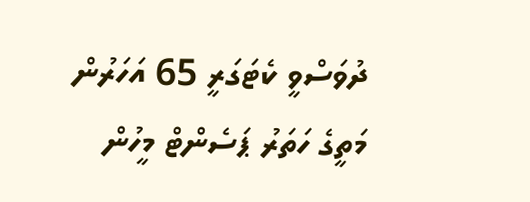ދުވަސްވީ ކެޓަގަރީ 65 އަހަރުން މަތީގެ ހަތަރު ޕަސެންޓް މީހުން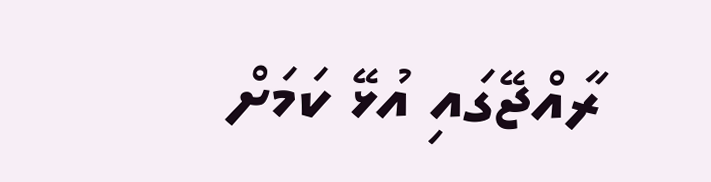ރާއްޖޭގައި އުޅޭ ކަމަށް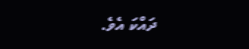ދައްކަ އެވެ.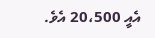އެއީ 20،500 އެވެ.